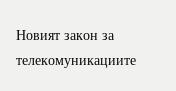Новият закон за телекомуникациите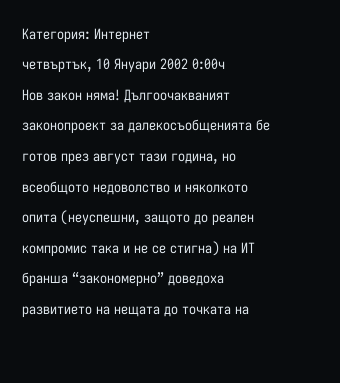Категория: Интернет
четвъртък, 10 Януари 2002 0:00ч
Нов закон няма! Дългоочакваният законопроект за далекосъобщенията бе готов през август тази година, но всеобщото недоволство и няколкото опита (неуспешни, защото до реален компромис така и не се стигна) на ИТ бранша “закономерно” доведоха развитието на нещата до точката на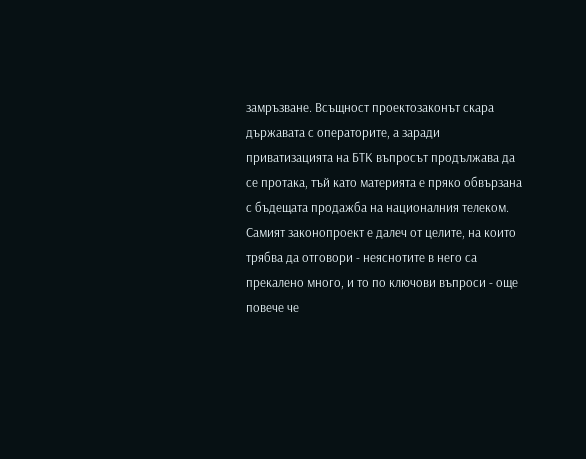замръзване. Всъщност проектозаконът скара държавата с операторите, а заради приватизацията на БТК въпросът продължава да се протака, тъй като материята е пряко обвързана с бъдещата продажба на националния телеком. Самият законопроект е далеч от целите, на които трябва да отговори - неяснотите в него са прекалено много, и то по ключови въпроси - още повече че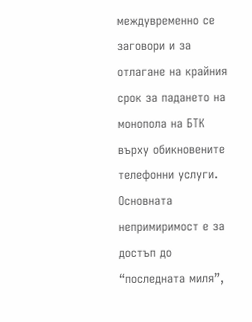междувременно се заговори и за отлагане на крайния срок за падането на монопола на БТК върху обикновените телефонни услуги. Основната непримиримост е за достъп до “последната миля”,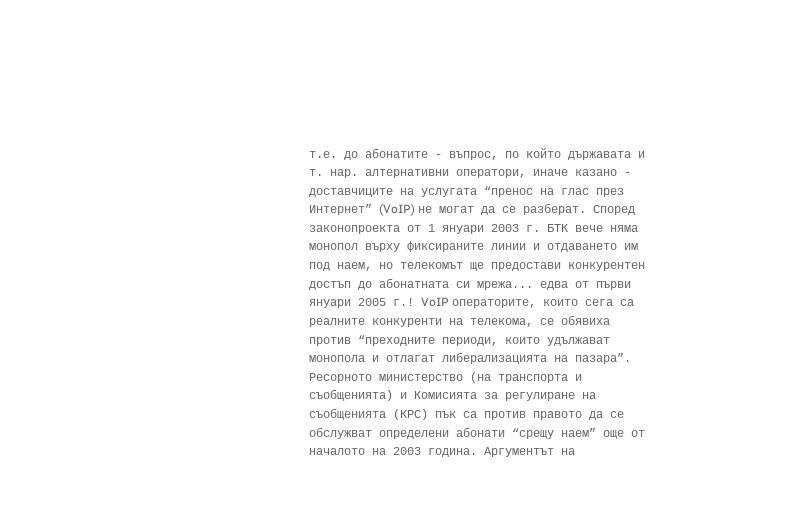т.е. до абонатите - въпрос, по който държавата и т. нар. алтернативни оператори, иначе казано - доставчиците на услугата “пренос на глас през Интернет” (VoIP) не могат да се разберат. Според законопроекта от 1 януари 2003 г. БТК вече няма монопол върху фиксираните линии и отдаването им под наем, но телекомът ще предостави конкурентен достъп до абонатната си мрежа... едва от първи януари 2005 г.! VoIP операторите, които сега са реалните конкуренти на телекома, се обявиха против “преходните периоди, които удължават монопола и отлагат либерализацията на пазара”. Ресорното министерство (на транспорта и съобщенията) и Комисията за регулиране на съобщенията (КРС) пък са против правото да се обслужват определени абонати “срещу наем” още от началото на 2003 година. Аргументът на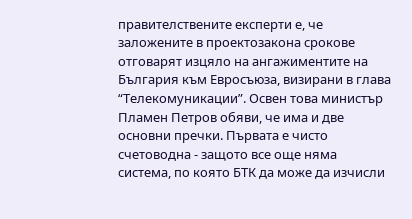правителствените експерти е, че заложените в проектозакона срокове отговарят изцяло на ангажиментите на България към Евросъюза, визирани в глава “Телекомуникации”. Освен това министър Пламен Петров обяви, че има и две основни пречки. Първата е чисто счетоводна - защото все още няма система, по която БТК да може да изчисли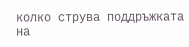колко струва поддръжката на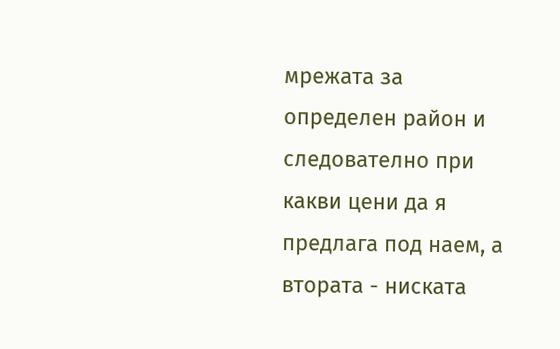мрежата за определен район и следователно при какви цени да я предлага под наем, а втората - ниската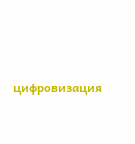цифровизация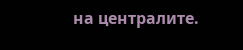на централите.